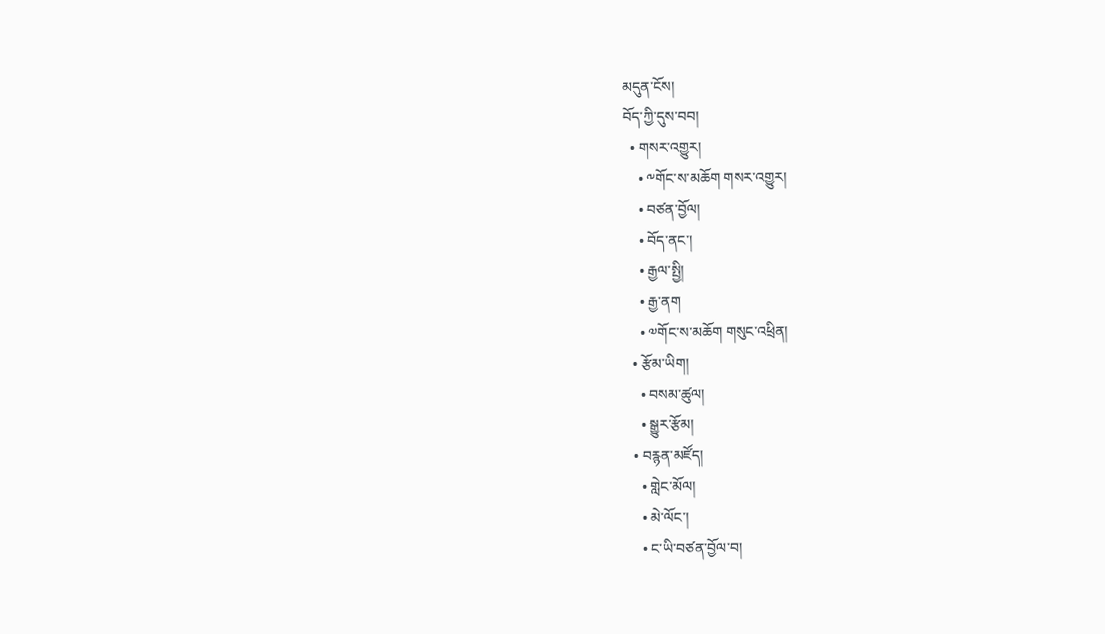མདུན་ངོས།
བོད་ཀྱི་དུས་བབ།
  • གསར་འགྱུར།
    • ༸གོང་ས་མཆོག གསར་འགྱུར།
    • བཙན་བྱོལ།
    • བོད་ནང་།
    • རྒྱལ་སྤྱི།
    • རྒྱ་ནག
    • ༧གོང་ས་མཆོག གསུང་འཕྲིན།
  • རྩོམ་ཡིག།
    • བསམ་ཚུལ།
    • སྒྱུར་རྩོམ།
  • བརྙན་མཛོད།
    • གླེང་མོལ།
    • མེ་ལོང་།
    • ང་ཡི་བཙན་བྱོལ་བ།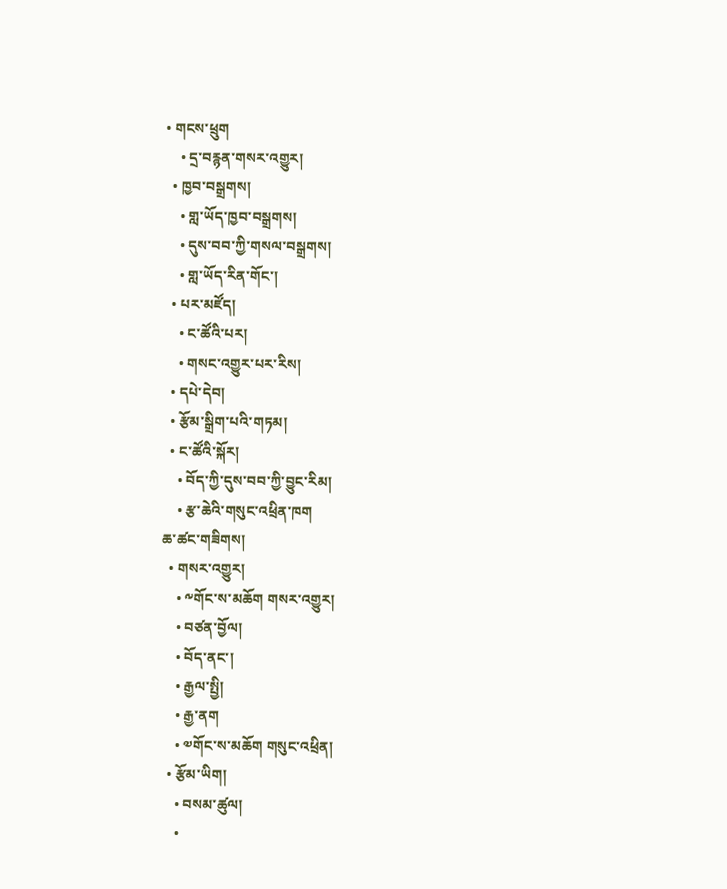• གངས་ཕྲུག
    • དྲ་བརྙན་གསར་འགྱུར།
  • ཁྱབ་བསྒྲགས།
    • གླ་ཡོད་ཁྱབ་བསྒྲགས།
    • དུས་བབ་ཀྱི་གསལ་བསྒྲགས།
    • གླ་ཡོད་རིན་གོང་།
  • པར་མཛོད།
    • ང་ཚོའི་པར།
    • གསང་འགྱུར་པར་རིས།
  • དཔེ་དེབ།
  • རྩོམ་སྒྲིག་པའི་གཏམ།
  • ང་ཚོའི་སྐོར།
    • བོད་ཀྱི་དུས་བབ་ཀྱི་བྱུང་རིམ།
    • རྩ་ཆེའི་གསུང་འཕྲིན་ཁག
ཆ་ཚང་གཟིགས།
  • གསར་འགྱུར།
    • ༸གོང་ས་མཆོག གསར་འགྱུར།
    • བཙན་བྱོལ།
    • བོད་ནང་།
    • རྒྱལ་སྤྱི།
    • རྒྱ་ནག
    • ༧གོང་ས་མཆོག གསུང་འཕྲིན།
  • རྩོམ་ཡིག།
    • བསམ་ཚུལ།
    •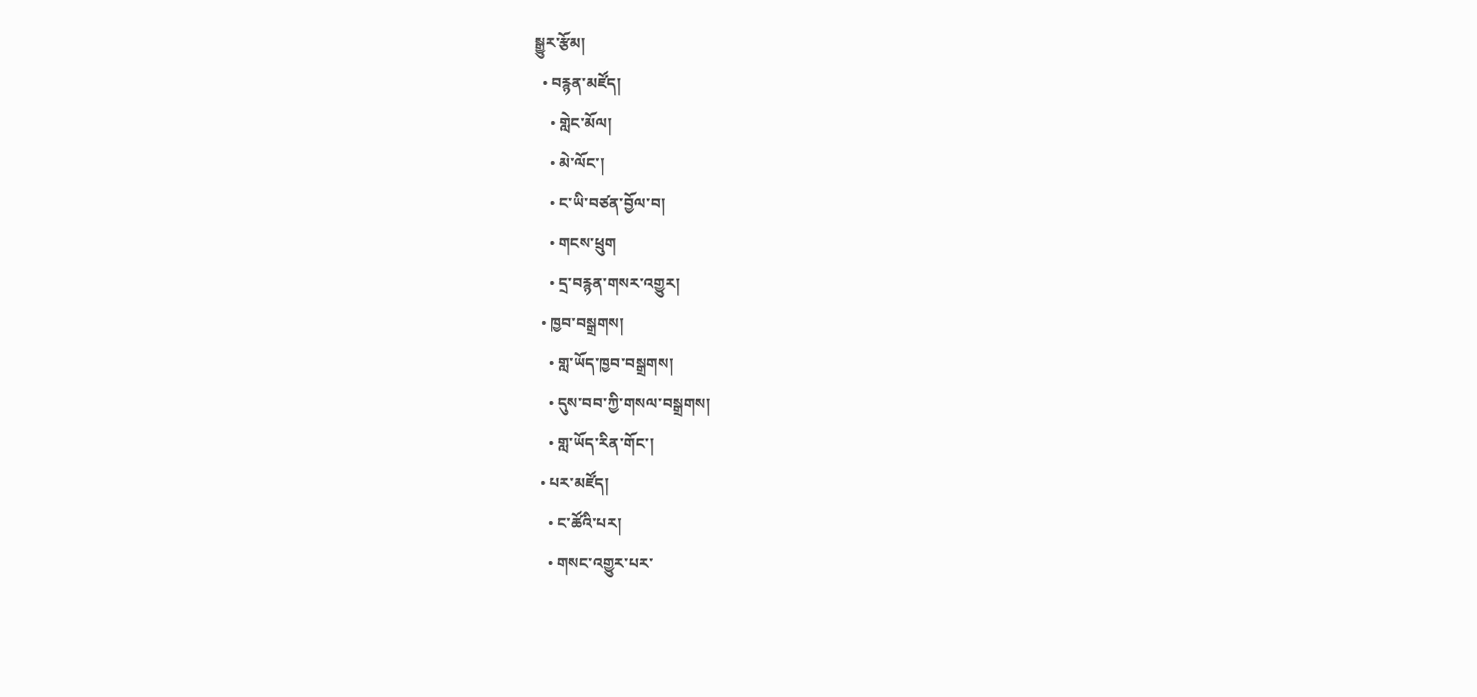སྒྱུར་རྩོམ།
  • བརྙན་མཛོད།
    • གླེང་མོལ།
    • མེ་ལོང་།
    • ང་ཡི་བཙན་བྱོལ་བ།
    • གངས་ཕྲུག
    • དྲ་བརྙན་གསར་འགྱུར།
  • ཁྱབ་བསྒྲགས།
    • གླ་ཡོད་ཁྱབ་བསྒྲགས།
    • དུས་བབ་ཀྱི་གསལ་བསྒྲགས།
    • གླ་ཡོད་རིན་གོང་།
  • པར་མཛོད།
    • ང་ཚོའི་པར།
    • གསང་འགྱུར་པར་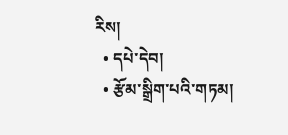རིས།
  • དཔེ་དེབ།
  • རྩོམ་སྒྲིག་པའི་གཏམ།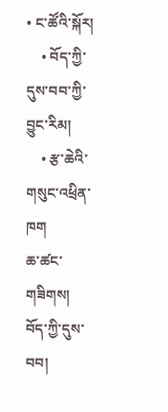• ང་ཚོའི་སྐོར།
    • བོད་ཀྱི་དུས་བབ་ཀྱི་བྱུང་རིམ།
    • རྩ་ཆེའི་གསུང་འཕྲིན་ཁག
ཆ་ཚང་གཟིགས།
བོད་ཀྱི་དུས་བབ།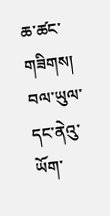ཆ་ཚང་གཟིགས།
བལ་ཡུལ་དང་ནེའུ་ཡོག་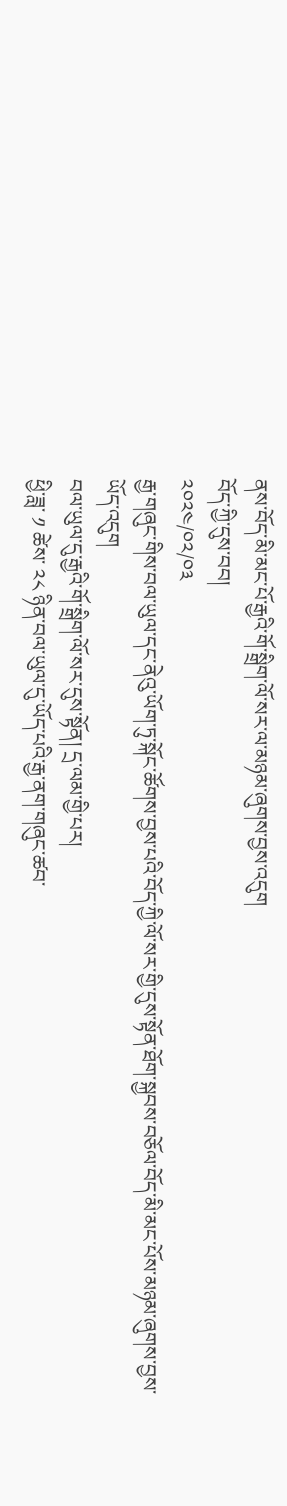ནས་བོད་མི་མང་པོ་རྒྱའི་གོ་སྒྲིག་ལོ་སར་ལ་མཉམ་ཞུགས་བྱས་འདུག
བོད་ཀྱི་དུས་བབ།
༢༠༢༤/༠༢/༠༣
རྒྱ་གཞུང་གིས་བལ་ཡུལ་དང་ནེའུ་ཡོག་ཏུ་སྐོང་ཚོགས་བྱས་པའི་བོད་ཀྱི་ལོ་སར་གྱི་དུས་སྟོན་ཐོག་སྐྱབས་བཅོལ་བོད་མི་མང་པོས་མཉམ་ཞུགས་བྱས་ཡོད་འདུག
བལ་ཡུལ་དུ་རྒྱའི་གོ་སྒྲིག་ལོ་སར་དུས་སྟོན། དྲ་ལམ་གྱི་པར།
ཕྱི་ཟླ་ ༡ ཚེས་ ༢༨ ཉིན་བལ་ཡུལ་དུ་ཡོད་པའི་རྒྱ་ནག་གཞུང་ཚབ་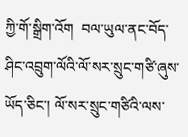ཀྱི་གོ་སྒྲིག་འོག  བལ་ཡུལ་ནང་བོད་ཤིང་འབྲུག་ལོའི་ལོ་སར་སྲུང་གཙི་ཞུས་ཡོད་ཅིང་། ལོ་སར་སྲུང་གཙིའི་ལས་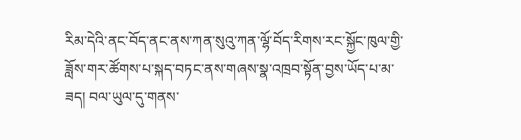རིམ་དེའི་ནང་བོད་ནང་ནས་ཀན་སུའུ་ཀན་ལྷོ་བོད་རིགས་རང་སྐྱོང་ཁུལ་གྱི་ཟློས་གར་ཚོགས་པ་སྐད་བཏང་ནས་གཞས་སྣ་འཁྲབ་སྟོན་བྱས་ཡོད་པ་མ་ཟད། བལ་ཡུལ་དུ་གནས་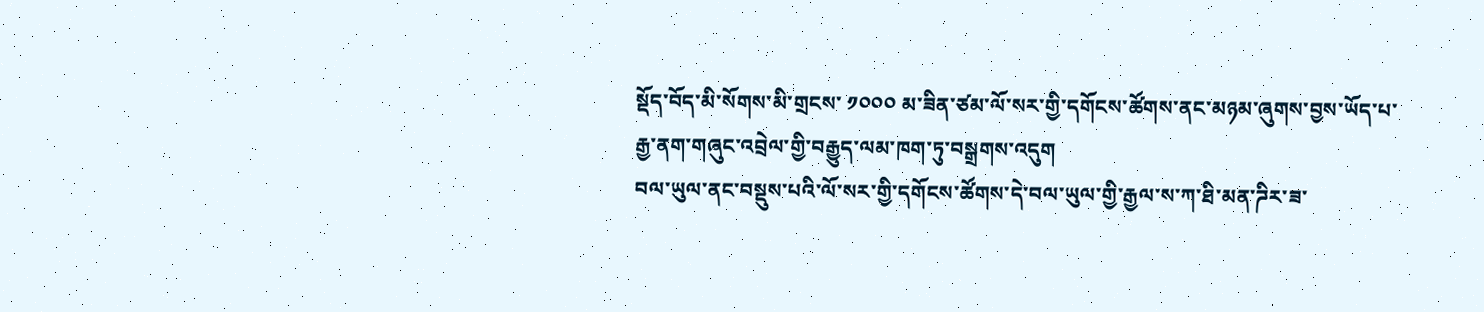སྡོད་བོད་མི་སོགས་མི་གྲངས་ ༡༠༠༠ མ་ཟིན་ཙམ་ལོ་སར་གྱི་དགོངས་ཚོགས་ནང་མཉམ་ཞུགས་བྱས་ཡོད་པ་རྒྱ་ནག་གཞུང་འབྲེལ་གྱི་བརྒྱུད་ལམ་ཁག་ཏུ་བསྒྲགས་འདུག
བལ་ཡུལ་ནང་བསྡུས་པའི་ལོ་སར་གྱི་དགོངས་ཚོགས་དེ་བལ་ཡུལ་གྱི་རྒྱལ་ས་ཀ་ཐི་མན་ཌིར་ཟ་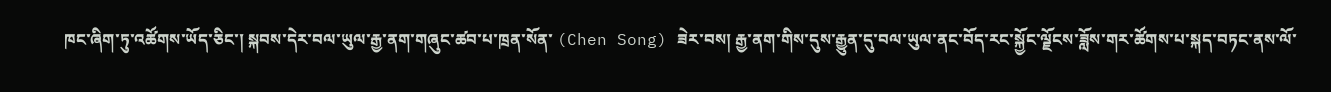ཁང་ཞིག་ཏུ་འཚོགས་ཡོད་ཅིང་། སྐབས་དེར་བལ་ཡུལ་རྒྱ་ནག་གཞུང་ཚབ་པ་ཁྲན་སོན་ (Chen Song) ཟེར་བས། རྒྱ་ནག་གིས་དུས་རྒྱུན་དུ་བལ་ཡུལ་ནང་བོད་རང་སྐྱོང་ལྗོངས་ཟློས་གར་ཚོགས་པ་སྐད་བཏང་ནས་ལོ་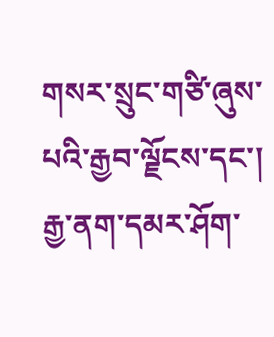གསར་སྲུང་གཙི་ཞུས་པའི་རྒྱབ་ལྗོངས་དང་། རྒྱ་ནག་དམར་ཤོག་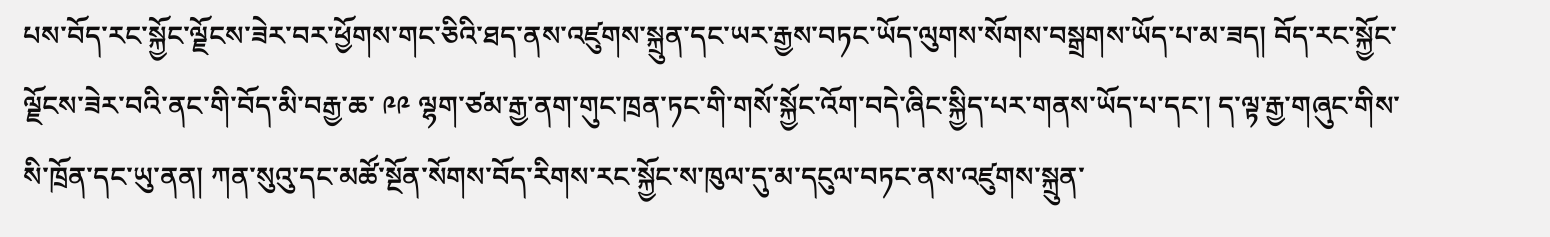པས་བོད་རང་སྐྱོང་ལྗོངས་ཟེར་བར་ཕྱོགས་གང་ཅིའི་ཐད་ནས་འཛུགས་སྐྲུན་དང་ཡར་རྒྱས་བཏང་ཡོད་ལུགས་སོགས་བསྒྲགས་ཡོད་པ་མ་ཟད། བོད་རང་སྐྱོང་ལྗོངས་ཟེར་བའི་ནང་གི་བོད་མི་བརྒྱ་ཆ་ ༩༩ ལྷག་ཙམ་རྒྱ་ནག་གུང་ཁྲན་ཏང་གི་གསོ་སྐྱོང་འོག་བདེ་ཞིང་སྐྱིད་པར་གནས་ཡོད་པ་དང་། ད་ལྟ་རྒྱ་གཞུང་གིས་སི་ཁྲོན་དང་ཡུ་ནན། ཀན་སུའུ་དང་མཚོ་སྔོན་སོགས་བོད་རིགས་རང་སྐྱོང་ས་ཁུལ་དུ་མ་དངུལ་བཏང་ནས་འཛུགས་སྐྲུན་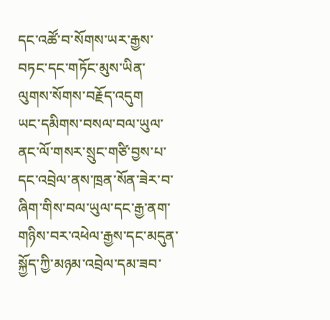དང་འཚོ་བ་སོགས་ཡར་རྒྱས་བཏང་དང་གཏོང་མུས་ཡིན་ལུགས་སོགས་བརྗོད་འདུག
ཡང་དམིགས་བསལ་བལ་ཡུལ་ནང་ལོ་གསར་སྲུང་གཙི་བྱས་པ་དང་འབྲེལ་ནས་ཁྲན་སོན་ཟེར་བ་ཞིག་གིས་བལ་ཡུལ་དང་རྒྱ་ནག་གཉིས་བར་འཕེལ་རྒྱས་དང་མདུན་སྐྱོད་ཀྱི་མཉམ་འབྲེལ་དམ་ཟབ་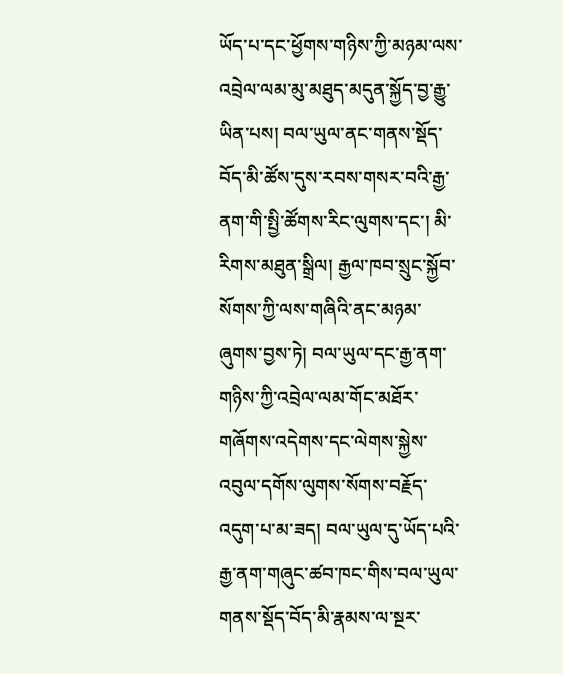ཡོད་པ་དང་ཕྱོགས་གཉིས་ཀྱི་མཉམ་ལས་འབྲེལ་ལམ་མུ་མཐུད་མདུན་སྐྱོད་བྱ་རྒྱུ་ཡིན་པས། བལ་ཡུལ་ནང་གནས་སྡོད་བོད་མི་ཚོས་དུས་རབས་གསར་བའི་རྒྱ་ནག་གི་སྤྱི་ཚོགས་རིང་ལུགས་དང་། མི་རིགས་མཐུན་སྒྲིལ། རྒྱལ་ཁབ་སྲུང་སྐྱོབ་སོགས་ཀྱི་ལས་གཞིའི་ནང་མཉམ་ཞུགས་བྱས་ཏེ། བལ་ཡུལ་དང་རྒྱ་ནག་གཉིས་ཀྱི་འབྲེལ་ལམ་གོང་མཐོར་གཞོགས་འདེགས་དང་ལེགས་སྐྱེས་འབུལ་དགོས་ལུགས་སོགས་བརྗོད་འདུག་པ་མ་ཟད། བལ་ཡུལ་དུ་ཡོད་པའི་རྒྱ་ནག་གཞུང་ཚབ་ཁང་གིས་བལ་ཡུལ་གནས་སྡོད་བོད་མི་རྣམས་ལ་སྔར་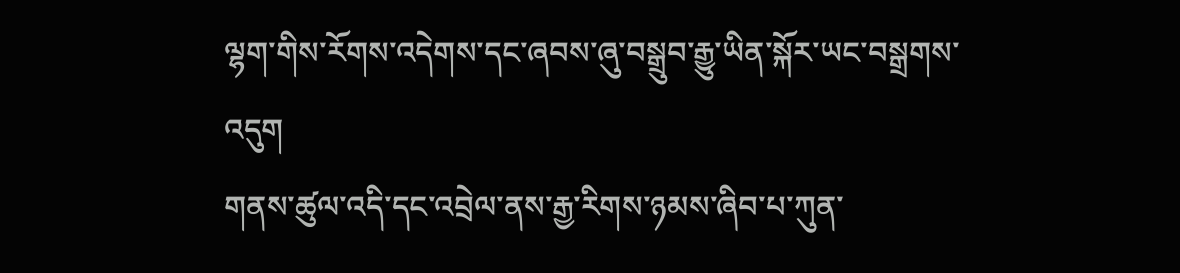ལྷག་གིས་རོགས་འདེགས་དང་ཞབས་ཞུ་བསྒྲུབ་རྒྱུ་ཡིན་སྐོར་ཡང་བསྒྲགས་འདུག
གནས་ཚུལ་འདི་དང་འབྲེལ་ནས་རྒྱ་རིགས་ཉམས་ཞིབ་པ་ཀུན་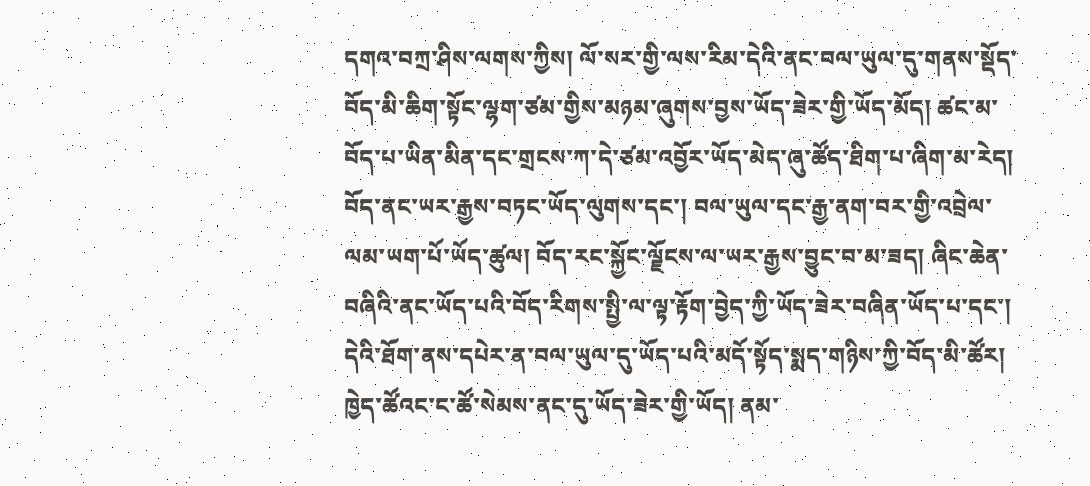དགའ་བཀྲ་ཤིས་ལགས་ཀྱིས། ལོ་སར་གྱི་ལས་རིམ་དེའི་ནང་བལ་ཡུལ་དུ་གནས་སྡོད་བོད་མི་ཆིག་སྟོང་ལྷག་ཙམ་གྱིས་མཉམ་ཞུགས་བྱས་ཡོད་ཟེར་གྱི་ཡོད་མོད། ཚང་མ་བོད་པ་ཡིན་མིན་དང་གྲངས་ཀ་དེ་ཙམ་འབྱོར་ཡོད་མེད་ཞུ་ཚོད་ཐིག་པ་ཞིག་མ་རེད། བོད་ནང་ཡར་རྒྱས་བཏང་ཡོད་ལུགས་དང་། བལ་ཡུལ་དང་རྒྱ་ནག་བར་གྱི་འབྲེལ་ལམ་ཡག་པོ་ཡོད་ཚུལ། བོད་རང་སྐྱོང་ལྗོངས་ལ་ཡར་རྒྱས་བྱུང་བ་མ་ཟད། ཞིང་ཆེན་བཞིའི་ནང་ཡོད་པའི་བོད་རིགས་སྤྱི་ལ་ལྟ་རྟོག་བྱེད་ཀྱི་ཡོད་ཟེར་བཞིན་ཡོད་པ་དང་། དེའི་ཐོག་ནས་དཔེར་ན་བལ་ཡུལ་དུ་ཡོད་པའི་མདོ་སྟོད་སྨད་གཉིས་ཀྱི་བོད་མི་ཚོར། ཁྱེད་ཚོའང་ང་ཚོ་སེམས་ནང་དུ་ཡོད་ཟེར་གྱི་ཡོད། ནམ་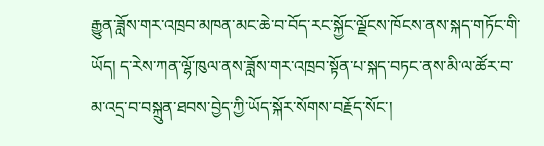རྒྱུན་ཟློས་གར་འཁྲབ་མཁན་མང་ཆེ་བ་བོད་རང་སྐྱོང་ལྗོངས་ཁོངས་ནས་སྐད་གཏོང་གི་ཡོད། ད་རེས་ཀན་ལྷོ་ཁུལ་ནས་ཟློས་གར་འཁྲབ་སྟོན་པ་སྐད་བཏང་ནས་མི་ལ་ཚོར་བ་མ་འདྲ་བ་བསྐྲུན་ཐབས་བྱེད་ཀྱི་ཡོད་སྐོར་སོགས་བརྗོད་སོང་།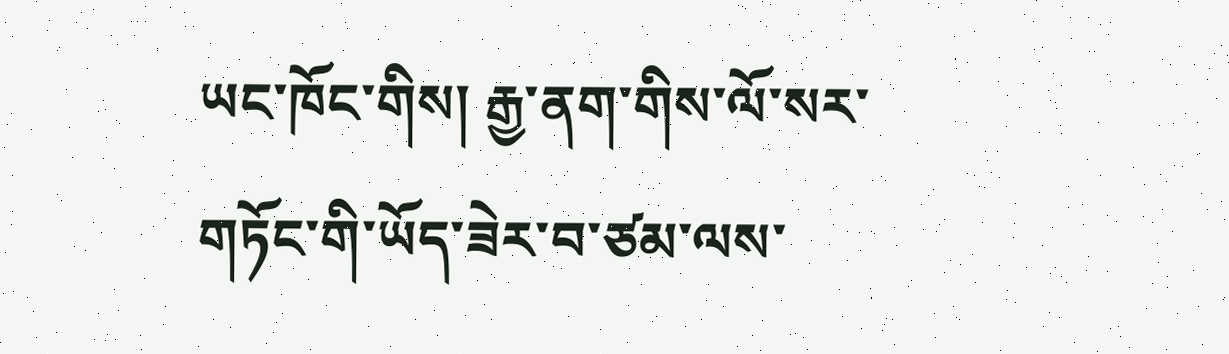ཡང་ཁོང་གིས། རྒྱ་ནག་གིས་ལོ་སར་གཏོང་གི་ཡོད་ཟེར་བ་ཙམ་ལས་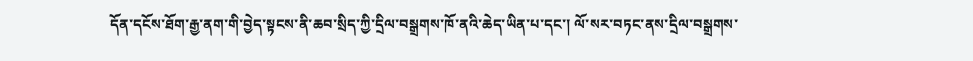དོན་དངོས་ཐོག་རྒྱ་ནག་གི་བྱེད་སྟངས་ནི་ཆབ་སྲིད་ཀྱི་དྲིལ་བསྒྲགས་ཁོ་ནའི་ཆེད་ཡིན་པ་དང་། ལོ་སར་བཏང་ནས་དྲིལ་བསྒྲགས་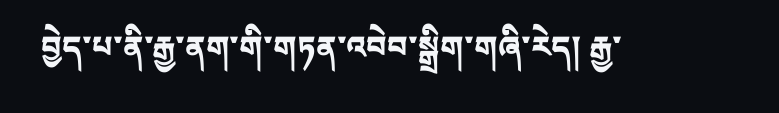བྱེད་པ་ནི་རྒྱ་ནག་གི་གཏན་འབེབ་སྒྲིག་གཞི་རེད། རྒྱ་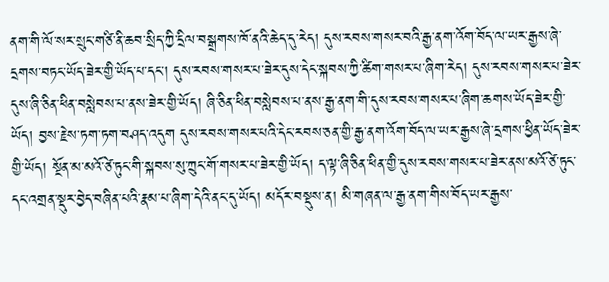ནག་གི་ལོ་སར་སྲུང་གཙི་ནི་ཆབ་སྲིད་ཀྱི་དྲིལ་བསྒྲགས་ཁོ་ནའི་ཆེད་དུ་རེད། དུས་རབས་གསར་བའི་རྒྱ་ནག་འོག་བོད་ལ་ཡར་རྒྱས་ཞེ་དྲགས་བཏང་ཡོད་ཟེར་གྱི་ཡོད་པ་དང་། དུས་རབས་གསར་པ་ཟེར་དུས་དེང་སྐབས་ཀྱི་ཚིག་གསར་པ་ཞིག་རེད། དུས་རབས་གསར་པ་ཟེར་དུས་ཞི་ཅིན་ཕིན་བསླེབས་པ་ནས་ཟེར་གྱི་ཡོད། ཞི་ཅིན་ཕིན་བསླེབས་པ་ནས་རྒྱ་ནག་གི་དུས་རབས་གསར་པ་ཞིག་ཆགས་ཡོད་ཟེར་གྱི་ཡོད། བྱས་རྗེས་ཏག་ཏག་བཤད་འདུག དུས་རབས་གསར་པའི་དེང་རབས་ཅན་གྱི་རྒྱ་ནག་འོག་བོད་ལ་ཡར་རྒྱས་ཞེ་དྲགས་ཕྱིན་ཡོད་ཟེར་གྱི་ཡོད། སྔོན་མ་མའོ་ཙེ་ཏུང་གི་སྐབས་སུ་ཀྲུང་གོ་གསར་པ་ཟེར་གྱི་ཡོད། ད་ལྟ་ཞི་ཅིན་ཕིན་གྱི་དུས་རབས་གསར་པ་ཟེར་ནས་མའོ་ཙེ་ཏུང་དང་འགྲན་སྡུར་བྱེད་བཞིན་པའི་རྣམ་པ་ཞིག་དེའི་ནང་དུ་ཡོད། མདོར་བསྡུས་ན། མི་གཞན་ལ་རྒྱ་ནག་གིས་བོད་ཡར་རྒྱས་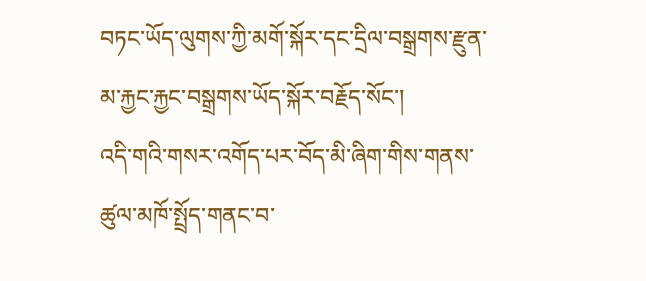བཏང་ཡོད་ལུགས་ཀྱི་མགོ་སྐོར་དང་དྲིལ་བསྒྲགས་རྫུན་མ་རྐྱང་རྐྱང་བསྒྲགས་ཡོད་སྐོར་བརྗོད་སོང་།
འདི་གའི་གསར་འགོད་པར་བོད་མི་ཞིག་གིས་གནས་ཚུལ་མཁོ་སྤྲོད་གནང་བ་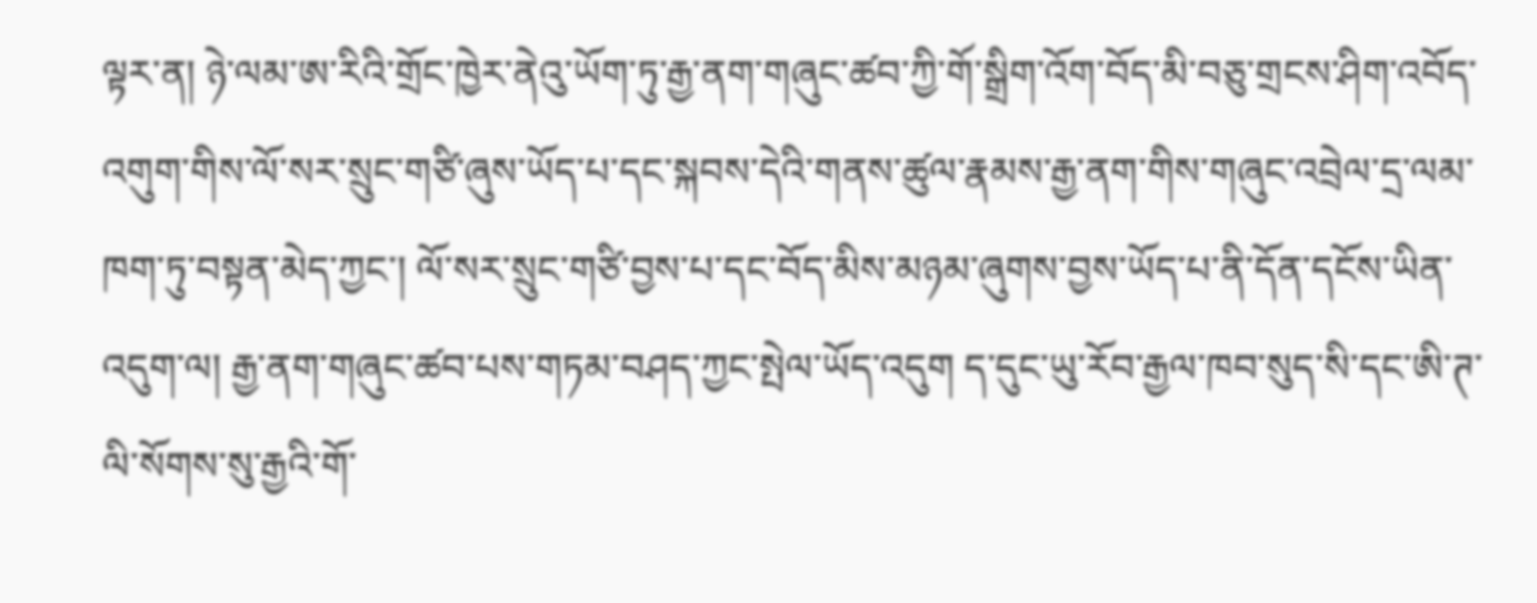ལྟར་ན། ཉེ་ལམ་ཨ་རིའི་གྲོང་ཁྱེར་ནེའུ་ཡོག་ཏུ་རྒྱ་ནག་གཞུང་ཚབ་ཀྱི་གོ་སྒྲིག་འོག་བོད་མི་བཅུ་གྲངས་ཤིག་འབོད་འགུག་གིས་ལོ་སར་སྲུང་གཙི་ཞུས་ཡོད་པ་དང་སྐབས་དེའི་གནས་ཚུལ་རྣམས་རྒྱ་ནག་གིས་གཞུང་འབྲེལ་དྲ་ལམ་ཁག་ཏུ་བསྟན་མེད་ཀྱང་། ལོ་སར་སྲུང་གཙི་བྱས་པ་དང་བོད་མིས་མཉམ་ཞུགས་བྱས་ཡོད་པ་ནི་དོན་དངོས་ཡིན་འདུག་ལ། རྒྱ་ནག་གཞུང་ཚབ་པས་གཏམ་བཤད་ཀྱང་སྤེལ་ཡོད་འདུག ད་དུང་ཡུ་རོབ་རྒྱལ་ཁབ་སུད་སི་དང་ཨི་ཊ་ལི་སོགས་སུ་རྒྱའི་གོ་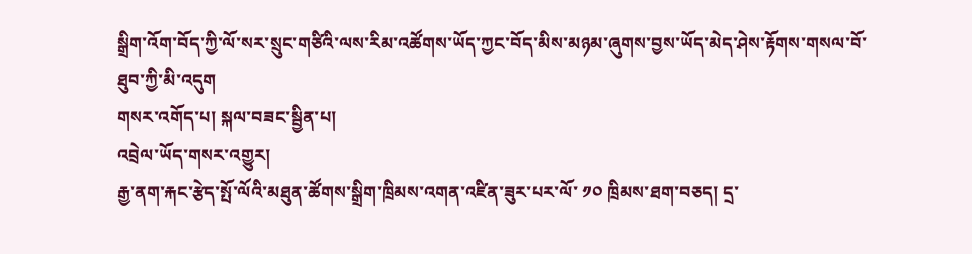སྒྲིག་འོག་བོད་ཀྱི་ལོ་སར་སྲུང་གཙིའི་ལས་རིམ་འཚོགས་ཡོད་ཀྱང་བོད་མིས་མཉམ་ཞུགས་བྱས་ཡོད་མེད་ཤེས་རྟོགས་གསལ་བོ་ཐུབ་ཀྱི་མི་འདུག
གསར་འགོད་པ། སྐལ་བཟང་སྦྱིན་པ།
འབྲེལ་ཡོད་གསར་འགྱུར།
རྒྱ་ནག་རྐང་རྩེད་སྤོ་ལོའི་མཐུན་ཚོགས་སྒྲིག་ཁྲིམས་འགན་འཛིན་ཟུར་པར་ལོ་ ༡༠ ཁྲིམས་ཐག་བཅད། དྲ་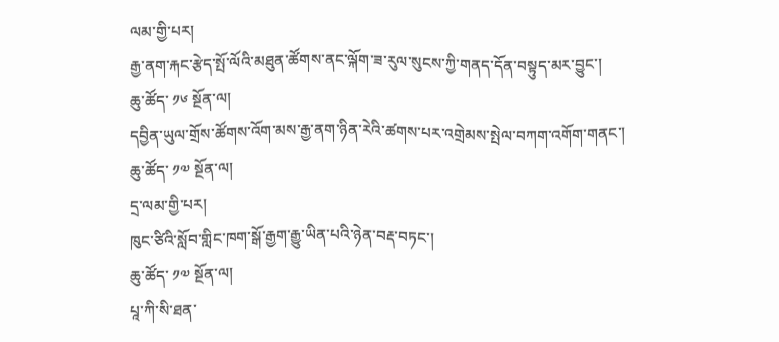ལམ་གྱི་པར།
རྒྱ་ནག་རྐང་རྩེད་སྤོ་ལོའི་མཐུན་ཚོགས་ནང་ལྐོག་ཟ་རུལ་སུངས་ཀྱི་གནད་དོན་བསྟུད་མར་བྱུང་།
ཆུ་ཚོད་ ༡༦ སྔོན་ལ།
དབྱིན་ཡུལ་གྲོས་ཚོགས་འོག་མས་རྒྱ་ནག་ཉིན་རེའི་ཚགས་པར་འགྲེམས་སྤེལ་བཀག་འགོག་གནང་།
ཆུ་ཚོད་ ༡༧ སྔོན་ལ།
དྲ་ལམ་གྱི་པར།
ཁུང་ཙིའི་སློབ་གླིང་ཁག་སྒོ་རྒྱག་རྒྱུ་ཡིན་པའི་ཉེན་བརྡ་བཏང་།
ཆུ་ཚོད་ ༡༧ སྔོན་ལ།
པཱ་ཀི་སི་ཐན་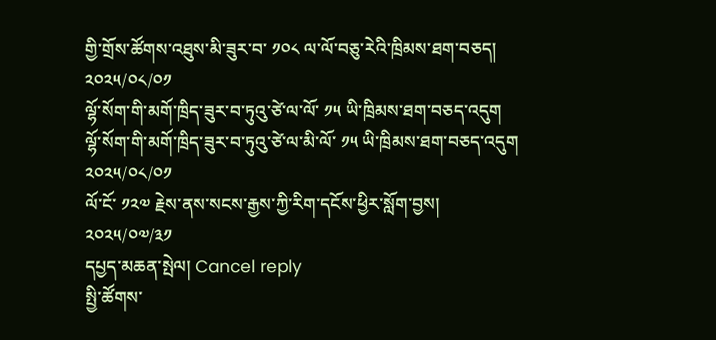གྱི་གྲོས་ཚོགས་འཐུས་མི་ཟུར་བ་ ༡༠༨ ལ་ལོ་བཅུ་རེའི་ཁྲིམས་ཐག་བཅད།
༢༠༢༥/༠༨/༠༡
ལྷོ་སོག་གི་མགོ་ཁྲིད་ཟུར་བ་ཏུའུ་ཙེ་ལ་ལོ་ ༡༥ ཡི་ཁྲིམས་ཐག་བཅད་འདུག
ལྷོ་སོག་གི་མགོ་ཁྲིད་ཟུར་བ་ཏུའུ་ཙེ་ལ་མི་ལོ་ ༡༥ ཡི་ཁྲིམས་ཐག་བཅད་འདུག
༢༠༢༥/༠༨/༠༡
ལོ་ངོ་ ༡༢༧ རྗེས་ནས་སངས་རྒྱས་ཀྱི་རིག་དངོས་ཕྱིར་སློག་བྱས།
༢༠༢༥/༠༧/༣༡
དཔྱད་མཆན་སྤེལ། Cancel reply
སྤྱི་ཚོགས་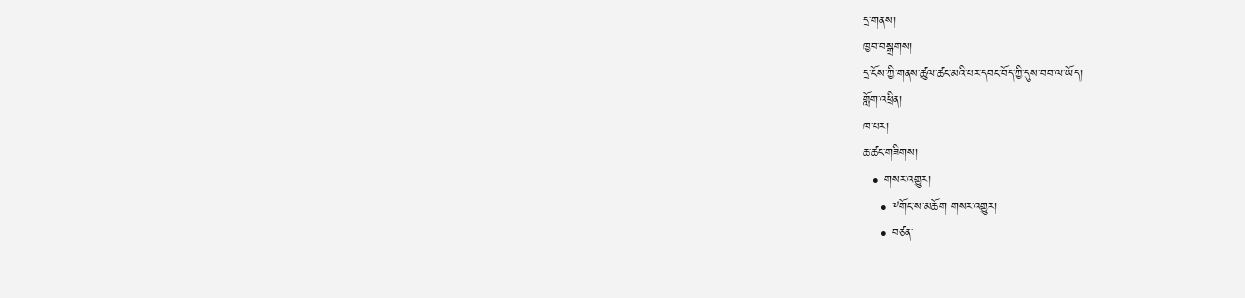དྲ་གནས།
ཁྱབ་བསྒྲགས།
དྲ་ངོས་ཀྱི་གནས་ཚུལ་ཚང་མའི་པར་དབང་བོད་ཀྱི་དུས་བབ་ལ་ཡོད།
གློག་འཕྲིན།
ཁ་པར།
ཆ་ཚང་གཟིགས།
  • གསར་འགྱུར།
    • ༸གོང་ས་མཆོག གསར་འགྱུར།
    • བཙན་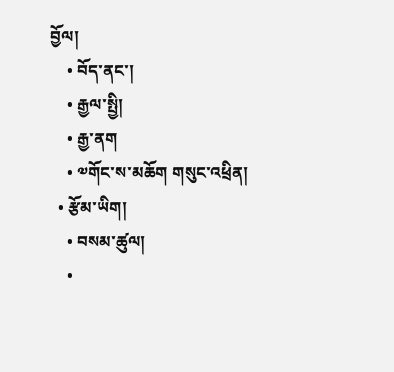བྱོལ།
    • བོད་ནང་།
    • རྒྱལ་སྤྱི།
    • རྒྱ་ནག
    • ༧གོང་ས་མཆོག གསུང་འཕྲིན།
  • རྩོམ་ཡིག།
    • བསམ་ཚུལ།
    •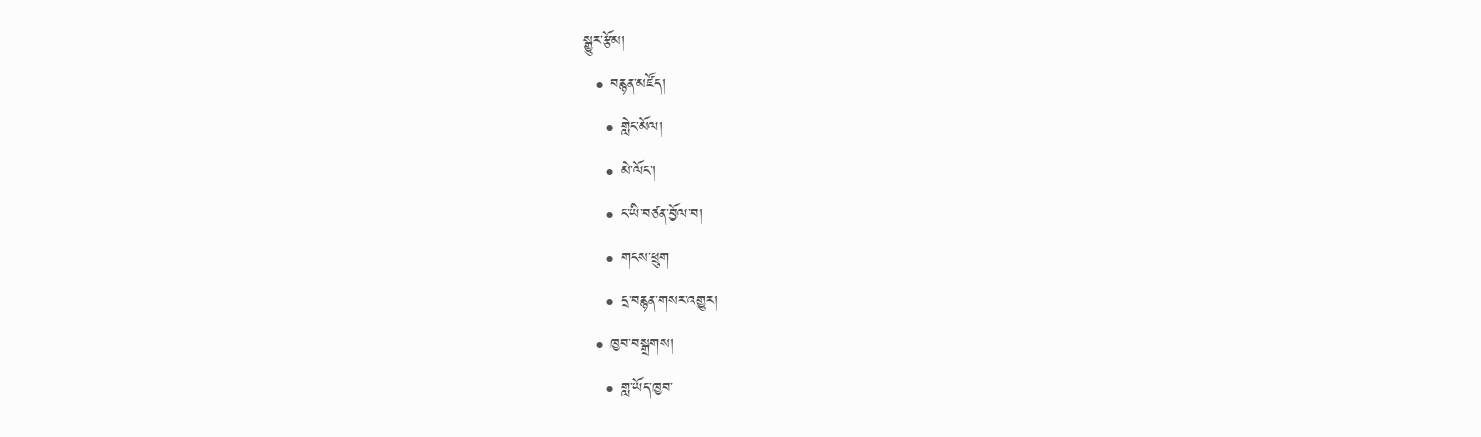སྒྱུར་རྩོམ།
  • བརྙན་མཛོད།
    • གླེང་མོལ།
    • མེ་ལོང་།
    • ང་ཡི་བཙན་བྱོལ་བ།
    • གངས་ཕྲུག
    • དྲ་བརྙན་གསར་འགྱུར།
  • ཁྱབ་བསྒྲགས།
    • གླ་ཡོད་ཁྱབ་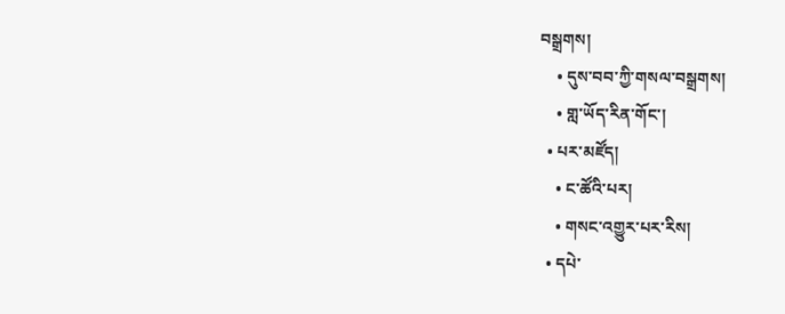བསྒྲགས།
    • དུས་བབ་ཀྱི་གསལ་བསྒྲགས།
    • གླ་ཡོད་རིན་གོང་།
  • པར་མཛོད།
    • ང་ཚོའི་པར།
    • གསང་འགྱུར་པར་རིས།
  • དཔེ་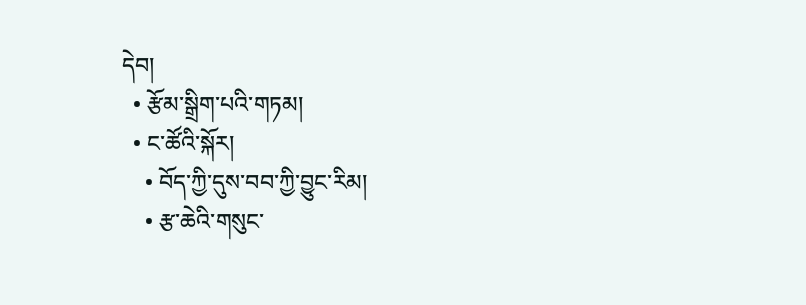དེབ།
  • རྩོམ་སྒྲིག་པའི་གཏམ།
  • ང་ཚོའི་སྐོར།
    • བོད་ཀྱི་དུས་བབ་ཀྱི་བྱུང་རིམ།
    • རྩ་ཆེའི་གསུང་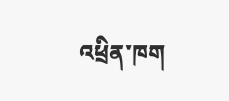འཕྲིན་ཁག